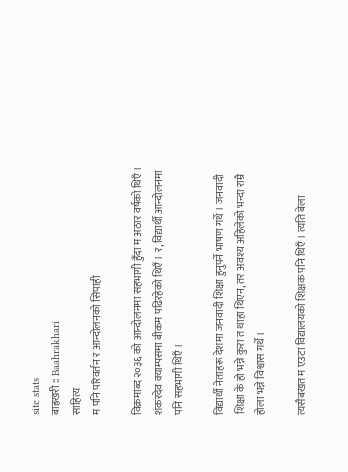site stats
बाह्रखरी :: Baahrakhari
साहित्य
म पनि परिवर्तन र आन्दोलनको सिपाही

विक्रमाब्द २०३६ को आन्दोलनमा सहभागी हुँदा म अठार वर्षको थिएँ । शंकरदेव क्याम्पसमा बीकम पढिरहेको थिएँ । र, विद्यार्थी आन्दोलनमा पनि सहभागी थिएँ ।

विद्यार्थी नेताहरू देशमा जनवादी शिक्षा हुनुपर्ने भाषण गर्थे । जनवादी शिक्षा के हो भन्ने कुरा त थाहा थिएन, तर अवश्य अहिलेको भन्दा राम्रै होला भन्ने विश्वास गर्थें ।

त्यसैबखत म एउटा विद्यालयको शिक्षक पनि थिएँ । त्यति बेला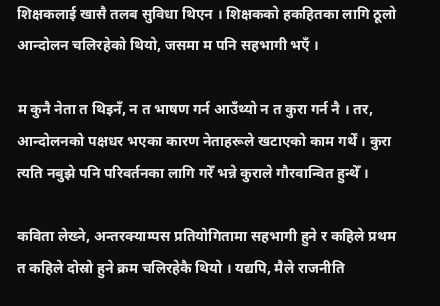शिक्षकलाई खासै तलब सुविधा थिएन । शिक्षकको हकहितका लागि ठूलो आन्दोलन चलिरहेको थियो, जसमा म पनि सहभागी भएँ ।

म कुनै नेता त थिइनँ, न त भाषण गर्न आउँथ्यो न त कुरा गर्न नै । तर, आन्दोलनको पक्षधर भएका कारण नेताहरूले खटाएको काम गर्थें । कुरा त्यति नबुझे पनि परिवर्तनका लागि गरेँ भन्ने कुराले गौरवान्वित हुन्थेँ ।

कविता लेख्ने, अन्तरक्याम्पस प्रतियोगितामा सहभागी हुने र कहिले प्रथम त कहिले दोस्रो हुने क्रम चलिरहेकै थियो । यद्यपि, मैले राजनीति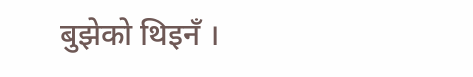बुझेको थिइनँ ।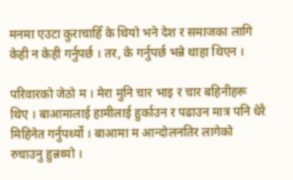मनमा एउटा कुराचाहिँ के थियो भने देश र समाजका लागि केही न केही गर्नुपर्छ । तर, के गर्नुपर्छ भन्ने थाहा थिएन ।

परिवारको जेठो म । मेरा मुनि चार भाइ र चार बहिनीहरू थिए । बाआमालाई हामीलाई हुर्काउन र पढाउन मात्र पनि धेरै मिहिनेत गर्नुपर्थ्यो । बाआमा म आन्दोलनतिर लागेको रुचाउनु हुन्नथ्यो ।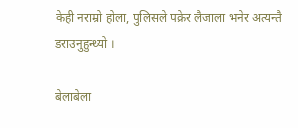केही नराम्रो होला, पुलिसले पक्रेर लैजाला भनेर अत्यन्तै डराउनुहुन्थ्यो ।

बेलाबेला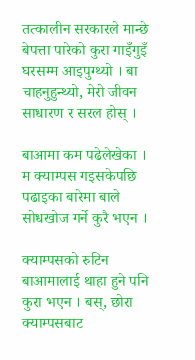तत्कालीन सरकारले मान्छे बेपत्ता पारेको कुरा गाइँगुइँ घरसम्म आइपुग्थ्यो । बा चाहनुहुन्थ्यो, मेरो जीवन साधारण र सरल होस् ।

बाआमा कम पढेलेखेका । म क्याम्पस गइसकेपछि पढाइका बारेमा बाले सोधखोज गर्ने कुरै भएन ।

क्याम्पसको रुटिन बाआमालाई थाहा हुने पनि कुरा भएन । बस्, छोरा क्याम्पसबाट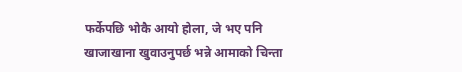फर्केपछि भोकै आयो होला, जे भए पनि खाजाखाना खुवाउनुपर्छ भन्ने आमाको चिन्ता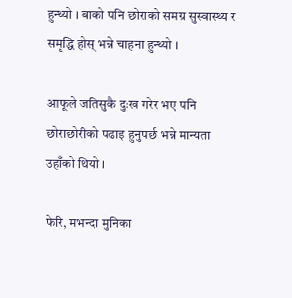हुन्थ्यो । बाको पनि छोराको समग्र सुस्वास्थ्य र समृद्धि होस् भन्ने चाहना हुन्थ्यो ।

आफूले जतिसुकै दुःख गरेर भए पनि छोराछोरीको पढाइ हुनुपर्छ भन्ने मान्यता उहाँको थियो ।

फेरि, मभन्दा मुनिका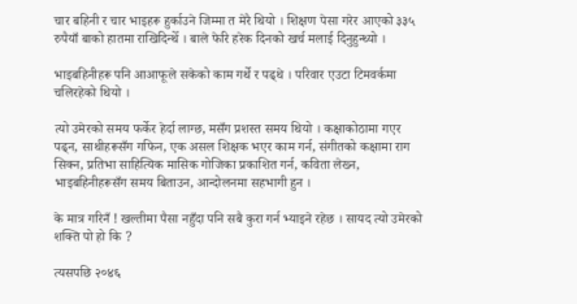चार बहिनी र चार भाइहरू हुर्काउने जिम्मा त मेरै थियो । शिक्षण पेसा गरेर आएको ३३५ रुपैयाँ बाको हातमा राखिदिन्थेँ । बाले फेरि हरेक दिनको खर्च मलाई दिनुहुन्थ्यो ।

भाइबहिनीहरू पनि आआफूले सकेको काम गर्थे र पढ्थे । परिवार एउटा टिमवर्कमा चलिरहेको थियो ।

त्यो उमेरको समय फर्केर हेर्दा लाग्छ, मसँग प्रशस्त समय थियो । कक्षाकोठामा गएर पढ्न, साथीहरूसँग गफिन, एक असल शिक्षक भएर काम गर्न, संगीतको कक्षामा राग सिक्न, प्रतिभा साहित्यिक मासिक गोजिका प्रकाशित गर्न, कविता लेख्न, भाइबहिनीहरूसँग समय बिताउन, आन्दोलनमा सहभागी हुन ।

के मात्र गरिनँ ! खल्तीमा पैसा नहुँदा पनि सबै कुरा गर्न भ्याइने रहेछ । सायद त्यो उमेरको शक्ति पो हो कि ?

त्यसपछि २०४६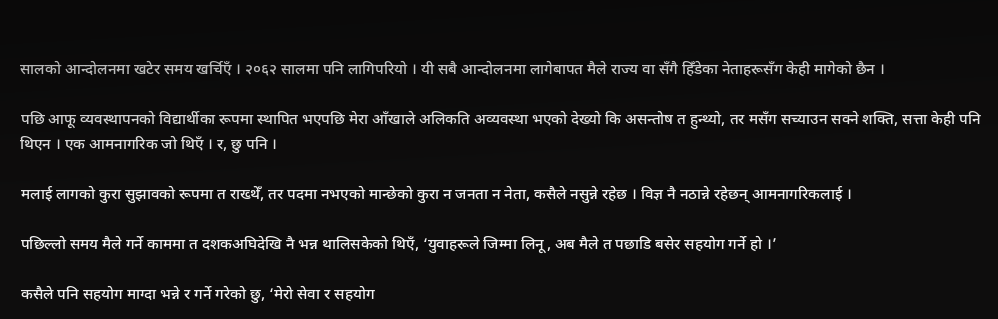सालको आन्दोलनमा खटेर समय खर्चिएँ । २०६२ सालमा पनि लागिपरियो । यी सबै आन्दोलनमा लागेबापत मैले राज्य वा सँगै हिँडेका नेताहरूसँग केही मागेको छैन ।

पछि आफू व्यवस्थापनको विद्यार्थीका रूपमा स्थापित भएपछि मेरा आँखाले अलिकति अव्यवस्था भएको देख्यो कि असन्तोष त हुन्थ्यो, तर मसँग सच्याउन सक्ने शक्ति, सत्ता केही पनि थिएन । एक आमनागरिक जो थिएँ । र, छु पनि ।

मलाई लागको कुरा सुझावको रूपमा त राख्थेँ, तर पदमा नभएको मान्छेको कुरा न जनता न नेता, कसैले नसुन्ने रहेछ । विज्ञ नै नठान्ने रहेछन् आमनागरिकलाई ।

पछिल्लो समय मैले गर्ने काममा त दशकअघिदेखि नै भन्न थालिसकेको थिएँ, ‘युवाहरूले जिम्मा लिनू, अब मैले त पछाडि बसेर सहयोग गर्ने हो ।’

कसैले पनि सहयोग माग्दा भन्ने र गर्ने गरेको छु, ‘मेरो सेवा र सहयोग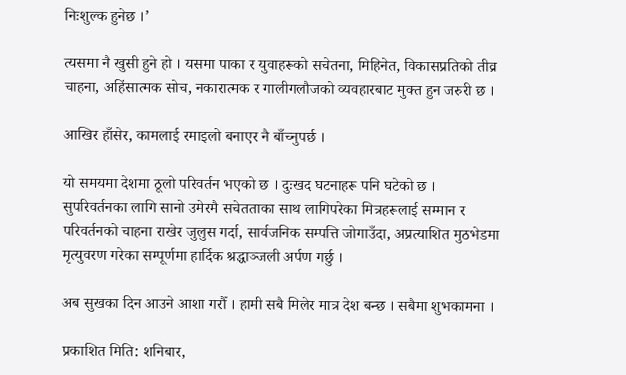निःशुल्क हुनेछ ।’

त्यसमा नै खुसी हुने हो । यसमा पाका र युवाहरूको सचेतना, मिहिनेत, विकासप्रतिको तीव्र चाहना, अहिंसात्मक सोच, नकारात्मक र गालीगलौजको व्यवहारबाट मुक्त हुन जरुरी छ ।

आखिर हाँसेर, कामलाई रमाइलो बनाएर नै बाँच्नुपर्छ ।

यो समयमा देशमा ठूलो परिवर्तन भएको छ । दुःखद घटनाहरू पनि घटेको छ । सुपरिवर्तनका लागि सानो उमेरमै सचेतताका साथ लागिपरेका मित्रहरूलाई सम्मान र परिवर्तनको चाहना राखेर जुलुस गर्दा, सार्वजनिक सम्पत्ति जोगाउँदा, अप्रत्याशित मुठभेडमा मृत्युवरण गरेका सम्पूर्णमा हार्दिक श्रद्धाञ्जली अर्पण गर्छु ।

अब सुखका दिन आउने आशा गरौँ । हामी सबै मिलेर मात्र देश बन्छ । सबैमा शुभकामना ।

प्रकाशित मिति: शनिबार,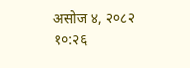असोज ४, २०८२  १०:२६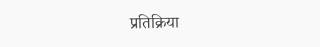प्रतिक्रिया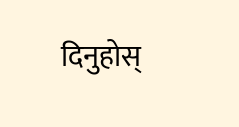दिनुहोस्